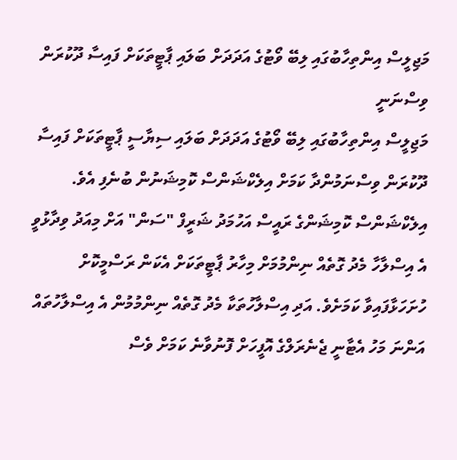މަޖިލީސް އިންތިހާބުގައި ލިބޭ ވޯޓުގެ އަދަދަށް ބަލައި ޕާޓީތަކަށް ފައިސާ ދޫކުރަން ވިސްނަނީ
މަޖިލީސް އިންތިހާބުގައި ލިބޭ ވޯޓުގެ އަދަދަށް ބަލައި ސިޔާސީ ޕާޓީތަކަށް ފައިސާ ދޫކުރަން ވިސްނަމުންދާ ކަމަށް އިލެކްޝަންސް ކޮމިޝަނުން ބުނެފި އެވެ. އިލެކްޝަންސް ކޮމިޝަންގެ ރައީސް އަހުމަދު ޝަރީފް "ސަން" އަށް މިއަދު ވިދާޅުވީ އެ އިސްލާހާ މެދު ގޮތެއް ނިންމުމަށް މިހާރު ޕާޓީތަކަށް އެކަން ރަސްމީކޮށް ހުށަހަޅާފައިވާ ކަމަށެވެ. އަދި އިސްލާހުތަކާ މެދު ގޮތެއް ނިންމުމުން އެ އިސްލާހުތައް އަންނަ މަހު އެޓާނީ ޖެނެރަލްގެ އޮފީހަށް ފޮނުވާނެ ކަމަށް ވެސް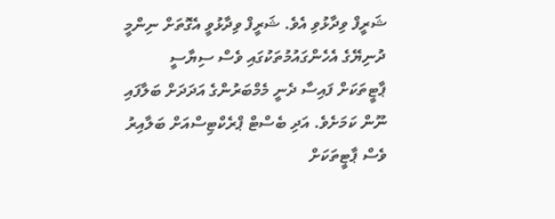ޝަރީފް ވިދާޅުވި އެވެ. ޝަރީފް ވިދާޅުވީ އެގޮތަށް ނިންމީ ދުނިޔޭގެ އެހެންގައުމުތަކުގައި ވެސް ސިޔާސީ ޕާޓީތަކަށް ފައިސާ ދެނީ މެމްބަރުންގެ އަދަދަށް ބަލާފައި ނޫން ކަމަށެވެ. އަދި ބެސްޓް ޕްރެކްޓިސްއަށް ބަލާއިރު ވެސް ޕާޓީތަކަށް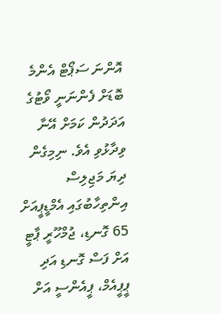އޮންނަ ސަޕޯޓް އެންމެ ބޮޑަށް ފެންނަނީ ވޯޓުގެ އަދަދުން ކަމަށް އޭނާ ވިދާޅުވި އެވެ. ނިމިގެން ދިޔަ މަޖިލިސް އިންތިހާބުގައި އެމްޑީޕީއަށް 65 ގޮނޑި، ޖުމްހޫރީ ޕާޓީ އަށް ފަސް ގޮނޑި އަދި ޕީޕީއެމް، ޕީއެންސީ އަށް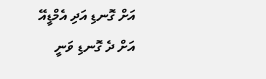އަށް ގޮނޑި އަދި އެމްޑީއޭ އަށް ދެ ގޮނޑި ވަނީ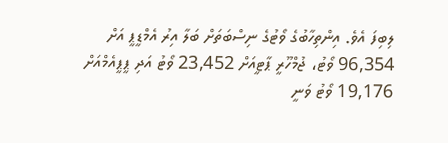ލިބިފަ އެވެ. އިންތިހާބުގެ ވޯޓުގެ ނިސްބަތަށް ބަލާ އިރު އެމްޑީޕީ އަށް 96,354 ވޯޓު، ޖުމްހޫރީ ޕާޓީއަށް 23,452 ވޯޓު އަދި ޕީޕީއެމްއަށް 19,176 ވޯޓު ވަނީ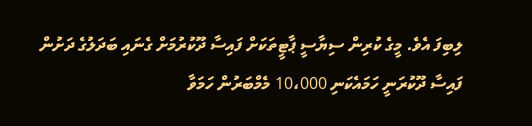ލިބިފަ އެވެ. މީގެ ކުރިން ސިޔާސީ ޕާޓީތަކަށް ފައިސާ ދޫކުރުމަށް ގެނައި ބަދަލުގެ ދަށުން ފައިސާ ދޫކުރަނީ ހަމައެކަނި 10،000 މެމްބަރުން ހަމަވާ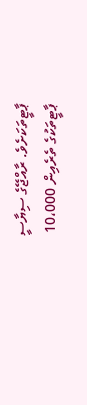ޕާޓީތަކަށެވެ. ރާއްޖޭގެ ސިޔާސީ ޕާޓީތަކުގެ ތެރެއިން 10،000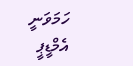ހަމަވަނީ އެމްޑީޕީ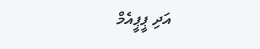އަދި ޕީޕީއެމް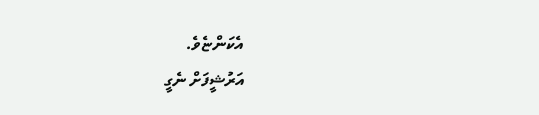އެކަންޏެވެ.
އަރުޝީފަށް ނެގީ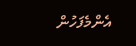އެންމެފަހުން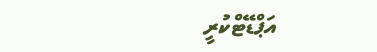އަޕްޑޭޓްކުރީ